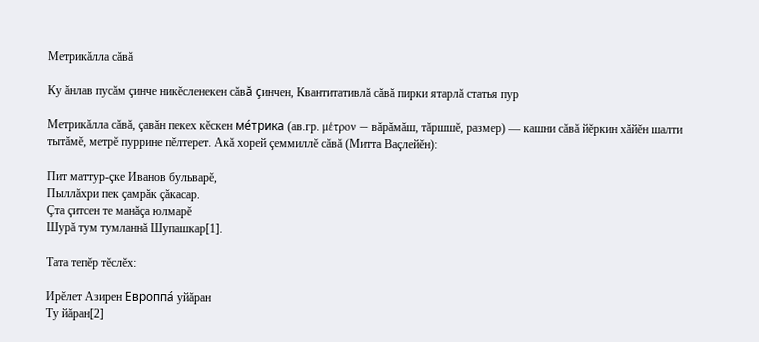Метрикăлла сăвă

Ку ăнлав пусăм çинче никĕсленекен сăвă çинчен, Квантитативлă сăвă пирки ятарлă статья пур

Метрикăлла сăвă, çавăн пекех кĕскен ме́трика (ав.гр. μέτρον — вăрăмăш, тăршшĕ, размер) — кашни сăвă йĕркин хăйĕн шалти тытăмĕ, метрĕ пуррине пĕлтерет. Акă хорей çеммиллĕ сăвă (Митта Ваçлейĕн):

Пит маттур-çке Иванов бульварĕ,
Пыллăхри пек çамрăк çăкасар.
Çта çитсен те манăçа юлмарĕ
Шурă тум тумланнă Шупашкар[1].

Тата тепĕр тĕслĕх:

Ирĕлет Азирен Европпа́ уйăран
Ту йăран[2]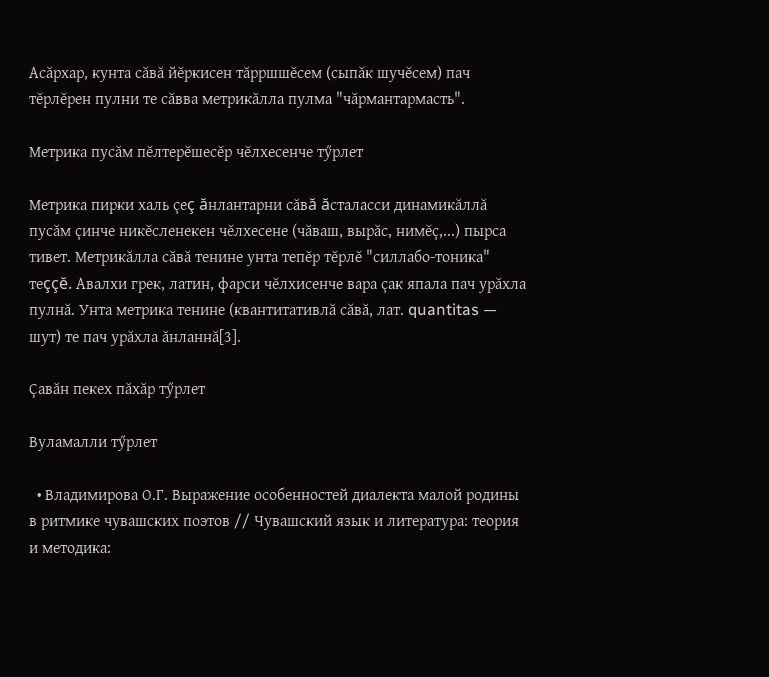Асăрхар, кунта сăвă йĕркисен тăрршшĕсем (сыпăк шучĕсем) пач тĕрлĕрен пулни те сăвва метрикăлла пулма "чăрмантармасть".

Метрика пусăм пĕлтерĕшесĕр чĕлхесенче тӳрлет

Метрика пирки халь çеç ăнлантарни сăвă ăсталасси динамикăллă пусăм çинче никĕсленекен чĕлхесене (чăваш, вырăс, нимĕç,...) пырса тивет. Метрикăлла сăвă тенине унта тепĕр тĕрлĕ "силлабо-тоника" теççĕ. Авалхи грек, латин, фарси чĕлхисенче вара çак япала пач урăхла пулнă. Унта метрика тенине (квантитативлă сăвă, лат. quantitas — шут) те пач урăхла ăнланнă[3].

Çавăн пекех пăхăр тӳрлет

Вуламалли тӳрлет

  • Владимирова О.Г. Выражение особенностей диалекта малой родины в ритмике чувашских поэтов // Чувашский язык и литература: теория и методика: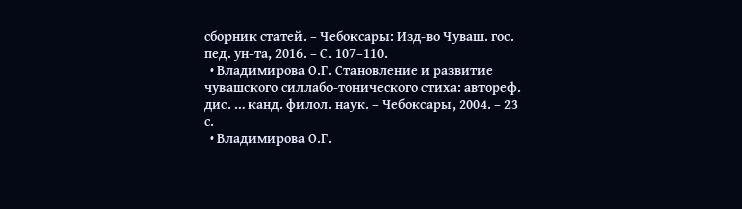сборник статей. – Чебоксары: Изд-во Чуваш. гос. пед. ун-та, 2016. – С. 107–110.
  • Владимирова О.Г. Становление и развитие чувашского силлабо-тонического стиха: автореф. дис. … канд. филол. наук. – Чебоксары, 2004. – 23 с.
  • Владимирова О.Г.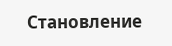Становление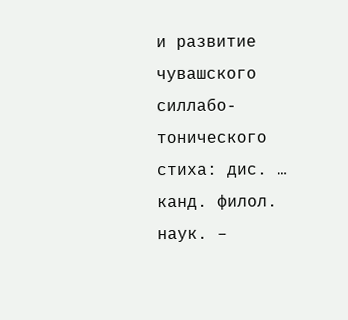и развитие чувашского силлабо-тонического стиха: дис. … канд. филол. наук. –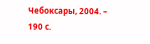Чебоксары, 2004. – 190 с.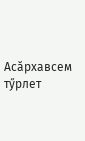Асăрхавсем тӳрлет